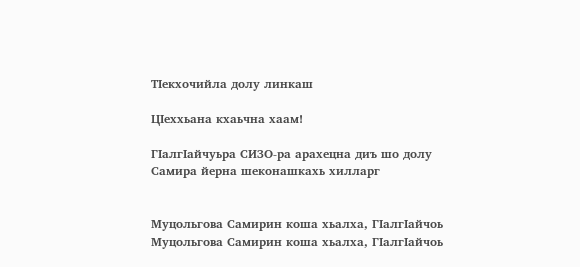ТIекхочийла долу линкаш

ЦIеххьана кхаьчна хаам!

ГIалгIайчуьра СИЗО-ра арахецна диъ шо долу Самира йерна шеконашкахь хилларг


Муцольгова Самирин коша хьалха, ГIалгIайчоь
Муцольгова Самирин коша хьалха, ГIалгIайчоь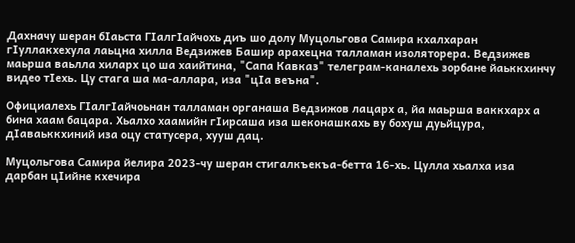Дахначу шеран бIаьста ГIалгIайчохь диъ шо долу Муцольгова Самира кхалхаран гIуллакхехула лаьцна хилла Ведзижев Башир арахецна талламан изоляторера. Ведзижев маьрша ваьлла хиларх цо ша хаийтина, "Сапа Кавказ" телеграм-каналехь зорбане йаьккхинчу видео тIехь. Цу стага ша ма-аллара, иза "цIа веъна".

Официалехь ГIалгIайчоьнан талламан органаша Ведзижов лацарх а, йа маьрша ваккхарх а бина хаам бацара. Хьалхо хаамийн гIирсаша иза шеконашкахь ву бохуш дуьйцура, дIаваьккхиний иза оцу статусера, хууш дац.

Муцольгова Самира йелира 2023-чу шеран стигалкъекъа-бетта 16-хь. Цулла хьалха иза дарбан цIийне кхечира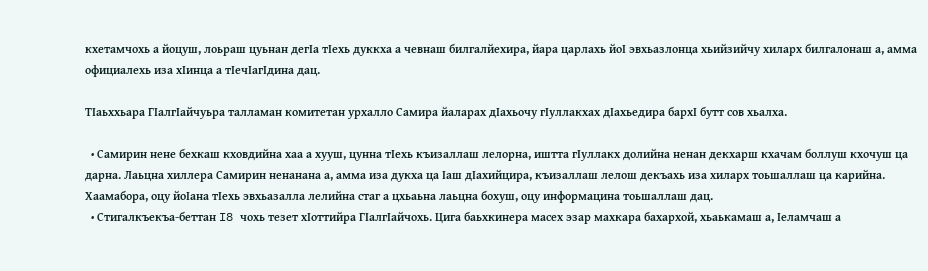кхетамчохь а йоцуш, лоьраш цуьнан дегIа тIехь дуккха а чевнаш билгалйехира, йара царлахь йоI эвхьазлонца хьийзийчу хиларх билгалонаш а, амма официалехь иза хIинца а тIечIагIдина дац.

ТIаьххьара ГIалгIайчуьра талламан комитетан урхалло Самира йаларах дIахьочу гIуллакхах дIахьедира бархI бутт сов хьалха.

  • Самирин нене бехкаш кховдийна хаа а хууш, цунна тIехь къизаллаш лелорна, иштта гIуллакх долийна ненан декхарш кхачам боллуш кхочуш ца дарна. Лаьцна хиллера Самирин ненанана а, амма иза дукха ца Iаш дIахийцира, къизаллаш лелош декъахь иза хиларх тоьшаллаш ца карийна. Хаамабора, оцу йоIана тIехь эвхьазалла лелийна стаг а цхьаьна лаьцна бохуш, оцу информацина тоьшаллаш дац.
  • Стигалкъекъа-беттан I8 чохь тезет хIоттийра ГIалгIайчохь. Цига баьхкинера масех эзар махкара бахархой, хьаькамаш а, Iеламчаш а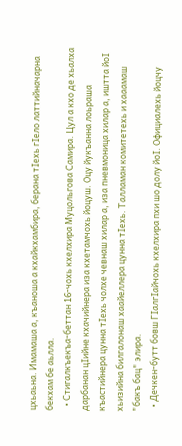цхьаьна. Имамаша а, къаноша а кхайкхамбира, берана тIехь гIело латтийначарна бекхам бе аьлла.
  • Стигалкъекъа-беттан 16-чохь кхелхира Муцольгова Самира. Цул а кхо де хьалха дарбанан цIийне кхачийнера иза кхетамчохь йоцуш. Оцу йукъанна лоьраша къастийнера цунна тIехь чолхе чевнаш хилар а, иза пневмоница хилар а, иштта йоI хьизийна билгалонаш хаайеллера цунна тIехь. Талламан комитетехь и хааамаш "бакъ бац" элира.
  • Дечкен-бутт бовш ГIалгIайчохь кхелхира пхи шо долу йоI. Официалехь йоцчу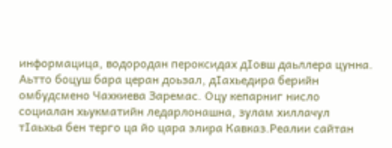информацица, водородан пероксидах дIовш даьллера цунна. Аьтто боцуш бара церан доьзал, дIахьедира берийн омбудсмено Чахкиева Заремас. Оцу кепарниг нисло социалан хьукматийн ледарлонашна, зулам хиллачул тIаьхьа бен терго ца йо цара элира Кавказ.Реалии сайтан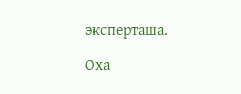эксперташа.

Оха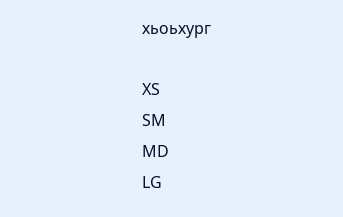хьоьхург

XS
SM
MD
LG